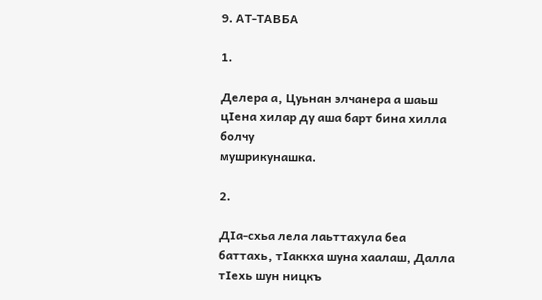9. АТ-ТАВБА

1.

Делера а‚ Цуьнан элчанера а шаьш цIена хилар ду аша барт бина хилла болчу
мушрикунашка.

2.

ДIа-схьа лела лаьттахула беа баттахь‚ тIаккха шуна хаалаш, Далла тIехь шун ницкъ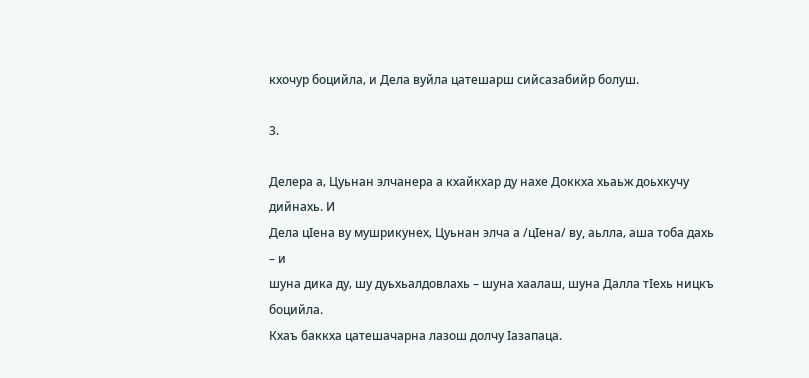кхочур боцийла‚ и Дела вуйла цатешарш сийсазабийр болуш.

3.

Делера а‚ Цуьнан элчанера а кхайкхар ду нахе Доккха хьаьж доьхкучу дийнахь. И
Дела цIена ву мушрикунех‚ Цуьнан элча а /цIена/ ву, аьлла‚ аша тоба дахь – и
шуна дика ду‚ шу дуьхьалдовлахь – шуна хаалаш, шуна Далла тIехь ницкъ боцийла.
Кхаъ баккха цатешачарна лазош долчу Iазапаца.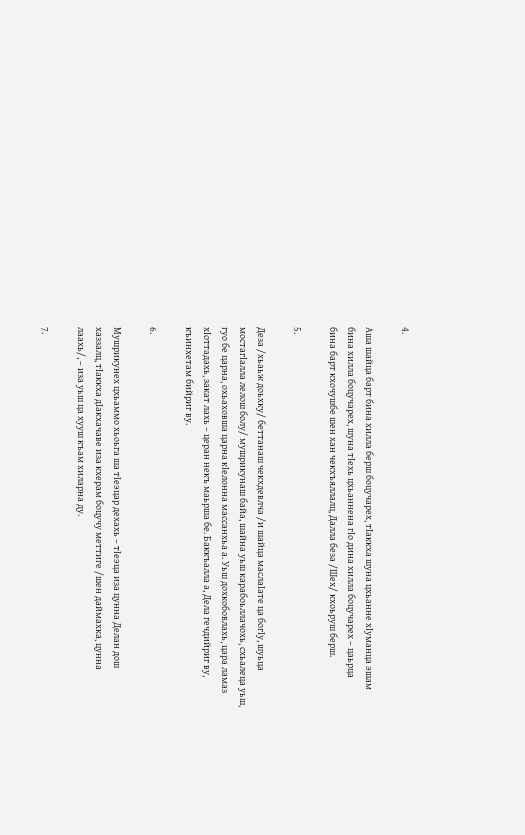4.

Аша шайца барт бина хилла берш боцучарех‚ тIаккха шуна цхьанне хIуманца эшам
бина хилла боцучарех‚ шуна тIехь цхьаннена гIо дина хилла боцучарех – цаьрца
бина барт кхочушбе шен хан чекхъяллалц‚ Далла беза /Шех/ кхоьруш берш.

5.

Деза /хьаьж доьхку/ беттанаш чекхдевлча /и шайца маслаIате ца богIу, шуьца
мостагIалла лелош болу/ мушрикунаш байа, шайна уьш карабоьллачохь‚ схьалеца уьш‚
гуо бе царна‚ охьаховша царна кIелонна массанхьа а. Уьш дохкобовлахь‚ цара ламаз
хIоттадахь‚ закат лахь – церан некъ маьрша бе. Баккъалла а, Дела гечдийриг ву‚
къинхетам бийриг ву.

6.

Мушрикунех цхьаммо хьоьга ша тIеэцар дехахь – тIеэца иза цунна Делан дош
хаззалц‚ тIаккха дIакхачаве иза кхерам боцучу меттиге /шен даймахка‚ цунна
лаахь/, – иза уьш ца хууш къам хиларна ду.

7.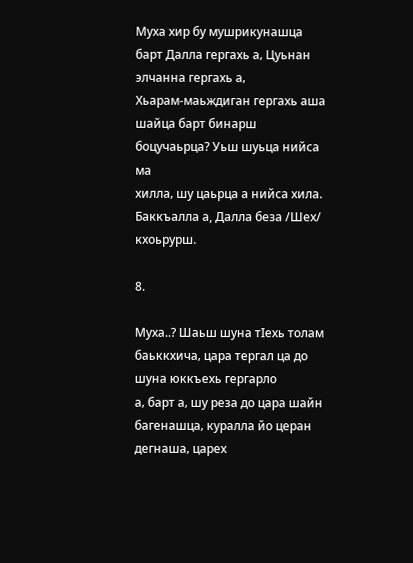Муха хир бу мушрикунашца барт Далла гергахь а‚ Цуьнан элчанна гергахь а‚
Хьарам-маьждиган гергахь аша шайца барт бинарш боцучаьрца? Уьш шуьца нийса ма
хилла‚ шу цаьрца а нийса хила. Баккъалла а, Далла беза /Шех/ кхоьрурш.

8.

Муха..? Шаьш шуна тIехь толам баьккхича‚ цара тергал ца до шуна юккъехь гергарло
а‚ барт а‚ шу реза до цара шайн багенашца‚ куралла йо церан дегнаша‚ царех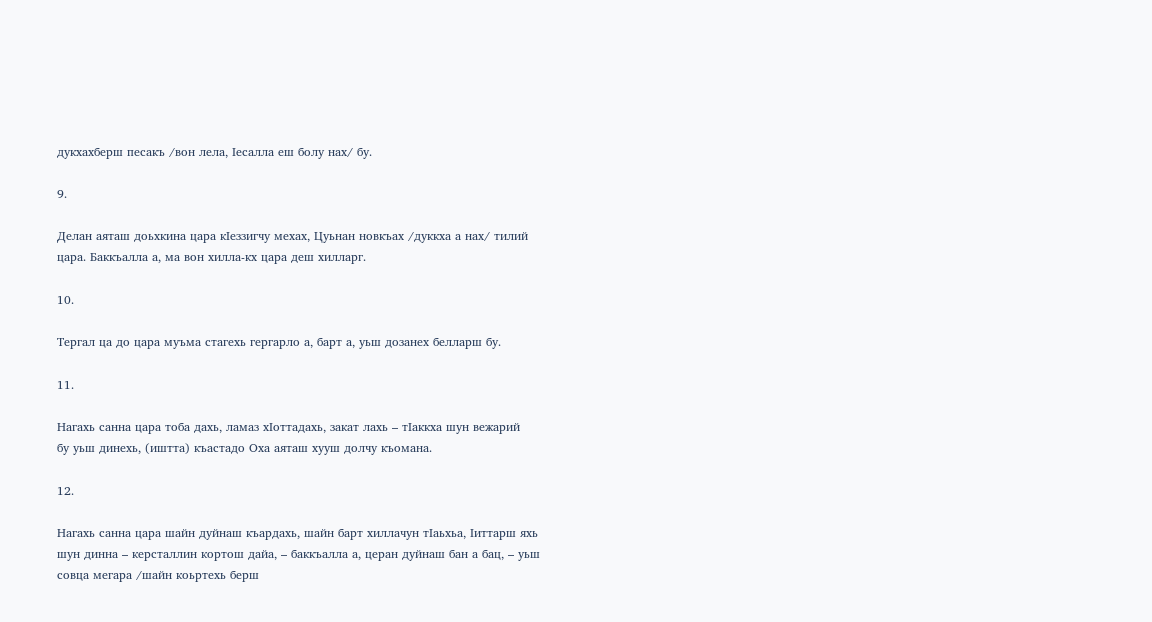дукхахберш песакъ /вон лела‚ Iесалла еш болу нах/ бу.

9.

Делан аяташ доьхкина цара кIеззигчу мехах‚ Цуьнан новкъах /дуккха а нах/ тилий
цара. Баккъалла а, ма вон хилла-кх цара деш хилларг.

10.

Тергал ца до цара муъма стагехь гергарло а‚ барт а‚ уьш дозанех белларш бу.

11.

Нагахь санна цара тоба дахь‚ ламаз хIоттадахь‚ закат лахь – тIаккха шун вежарий
бу уьш динехь, (иштта) къастадо Оха аяташ хууш долчу къомана.

12.

Нагахь санна цара шайн дуйнаш къардахь, шайн барт хиллачун тIаьхьа‚ Iиттарш яхь
шун динна – керсталлин кортош дайа‚ – баккъалла а, церан дуйнаш бан а бац‚ – уьш
совца мегара /шайн коьртехь берш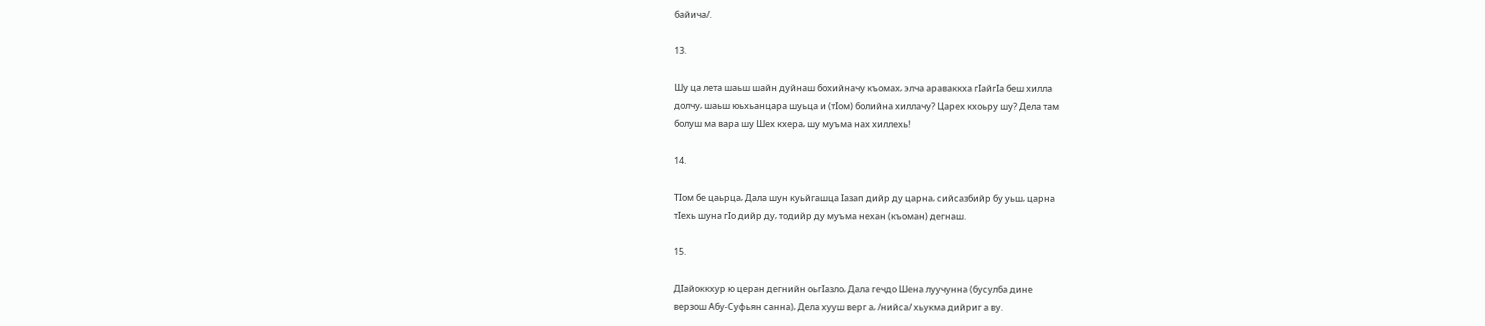байича/.

13.

Шу ца лета шаьш шайн дуйнаш бохийначу къомах‚ элча араваккха гIайгIа беш хилла
долчу‚ шаьш юьхьанцара шуьца и (тIом) болийна хиллачу? Царех кхоьру шу? Дела там
болуш ма вара шу Шех кхера‚ шу муъма нах хиллехь!

14.

ТIом бе цаьрца‚ Дала шун куьйгашца Iазап дийр ду царна‚ сийсазбийр бу уьш‚ царна
тIехь шуна гIо дийр ду‚ тодийр ду муъма нехан (къоман) дегнаш.

15.

ДIайоккхур ю церан дегнийн оьгIазло‚ Дала гечдо Шена луучунна (бусулба дине
верзош Абу-Суфьян санна)‚ Дела хууш верг а‚ /нийса/ хьукма дийриг а ву.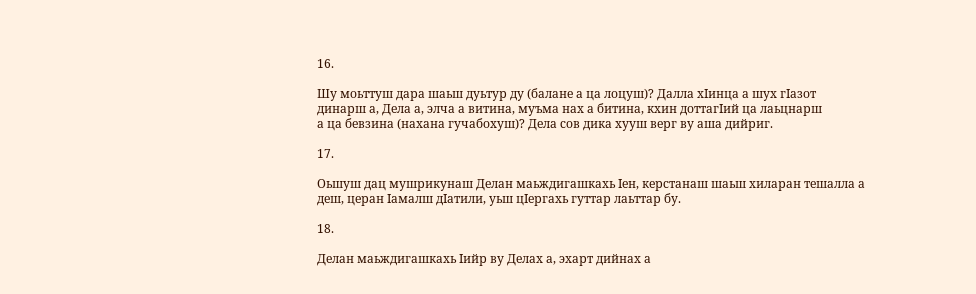16.

Шу моьттуш дара шаьш дуьтур ду (балане а ца лоцуш)? Далла хIинца а шух гIазот
динарш а‚ Дела а, элча а витина‚ муъма нах а битина, кхин доттагIий ца лаьцнарш
а ца бевзина (нахана гучабохуш)? Дела сов дика хууш верг ву аша дийриг.

17.

Оьшуш дац мушрикунаш Делан маьждигашкахь Iен, керстанаш шаьш хиларан тешалла а
деш‚ церан Iамалш дIатили‚ уьш цIергахь гуттар лаьттар бу.

18.

Делан маьждигашкахь Iийр ву Делах а‚ эхарт дийнах а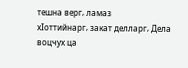тешна верг‚ ламаз
хIоттийнарг‚ закат делларг‚ Дела воцчух ца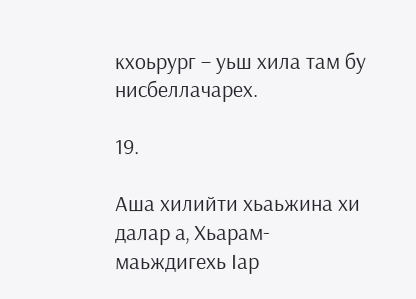кхоьрург – уьш хила там бу
нисбеллачарех.

19.

Аша хилийти хьаьжина хи далар а‚ Хьарам-маьждигехь Iар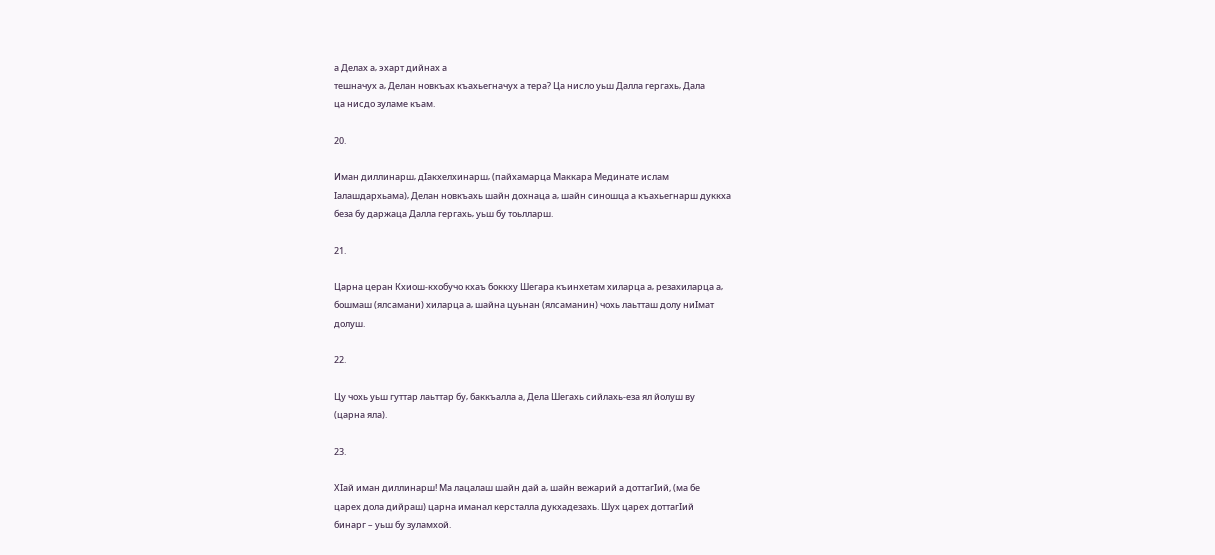а Делах а‚ эхарт дийнах а
тешначух а‚ Делан новкъах къахьегначух а тера? Ца нисло уьш Далла гергахь‚ Дала
ца нисдо зуламе къам.

20.

Иман диллинарш‚ дIакхелхинарш‚ (пайхамарца Маккара Мединате ислам
Iалашдархьама)‚ Делан новкъахь шайн дохнаца а‚ шайн синошца а къахьегнарш дуккха
беза бу даржаца Далла гергахь‚ уьш бу тоьлларш.

21.

Царна церан Кхиош-кхобучо кхаъ боккху Шегара къинхетам хиларца а‚ резахиларца а‚
бошмаш (ялсамани) хиларца а‚ шайна цуьнан (ялсаманин) чохь лаьтташ долу ниIмат
долуш.

22.

Цу чохь уьш гуттар лаьттар бу‚ баккъалла а, Дела Шегахь сийлахь-еза ял йолуш ву
(царна яла).

23.

ХIай иман диллинарш! Ма лацалаш шайн дай а‚ шайн вежарий а доттагIий, (ма бе
царех дола дийраш) царна иманал керсталла дукхадезахь. Шух царех доттагIий
бинарг – уьш бу зуламхой.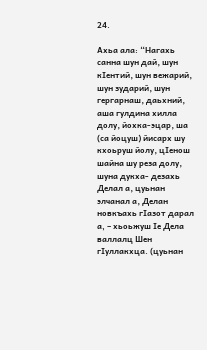24.

Ахьа ала: “Нагахь санна шун дай‚ шун кIентий‚ шун вежарий‚ шун зударий‚ шун
гергарнаш‚ даьхний‚ аша гулдина хилла долу‚ йохка-эцар‚ ша (са йоцуш) йисарх шу
кхоьруш йолу‚ цIенош шайна шу реза долу‚ шуна дукха- дезахь Делал а‚ цуьнан
элчанал а‚ Делан новкъахь гIазот дарал а, – хьоьжуш Iе Дела валлалц Шен
гIуллакхца. (цуьнан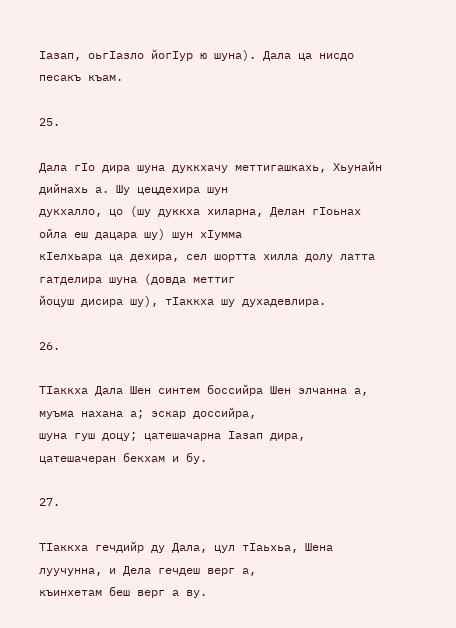Iазап‚ оьгIазло йогIур ю шуна). Дала ца нисдо песакъ къам.

25.

Дала гIо дира шуна дуккхачу меттигашкахь‚ Хьунайн дийнахь а. Шу цецдехира шун
дукхалло‚ цо (шу дуккха хиларна, Делан гIоьнах ойла еш дацара шу) шун хIумма
кIелхьара ца дехира‚ сел шортта хилла долу латта гатделира шуна (довда меттиг
йоцуш дисира шу)‚ тIаккха шу духадевлира.

26.

ТIаккха Дала Шен синтем боссийра Шен элчанна а‚ муъма нахана а; эскар доссийра‚
шуна гуш доцу; цатешачарна Iазап дира‚ цатешачеран бекхам и бу.

27.

ТIаккха гечдийр ду Дала, цул тIаьхьа, Шена луучунна‚ и Дела гечдеш верг а‚
къинхетам беш верг а ву.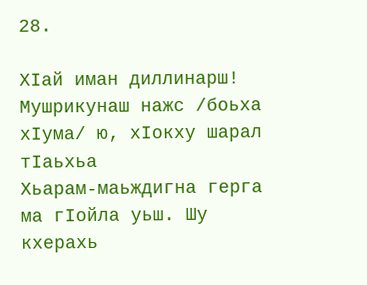28.

ХIай иман диллинарш! Мушрикунаш нажс /боьха хIума/ ю‚ хIокху шарал тIаьхьа
Хьарам-маьждигна герга ма гIойла уьш. Шу кхерахь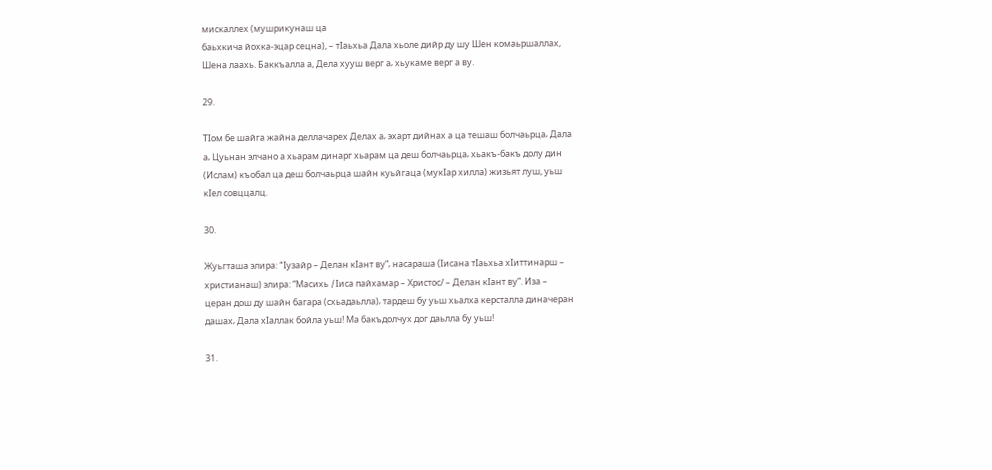мискаллех (мушрикунаш ца
баьхкича йохка-эцар сецна), – тIаьхьа Дала хьоле дийр ду шу Шен комаьршаллах,
Шена лаахь. Баккъалла а, Дела хууш верг а‚ хьукаме верг а ву.

29.

ТIом бе шайга жайна деллачарех Делах а‚ эхарт дийнах а ца тешаш болчаьрца‚ Дала
а‚ Цуьнан элчано а хьарам динарг хьарам ца деш болчаьрца‚ хьакъ-бакъ долу дин
(Ислам) къобал ца деш болчаьрца шайн куьйгаца (мукIар хилла) жизьят луш, уьш
кIел совццалц.

30.

Жуьгташа элира: “Iузайр – Делан кIант ву”‚ насараша (Iисана тIаьхьа хIиттинарш –
христианаш) элира: “Масихь /Iиса пайхамар – Христос/ – Делан кIант ву”. Иза –
церан дош ду шайн багара (схьадаьлла)‚ тардеш бу уьш хьалха керсталла диначеран
дашах‚ Дала хIаллак бойла уьш! Ма бакъдолчух дог даьлла бу уьш!

31.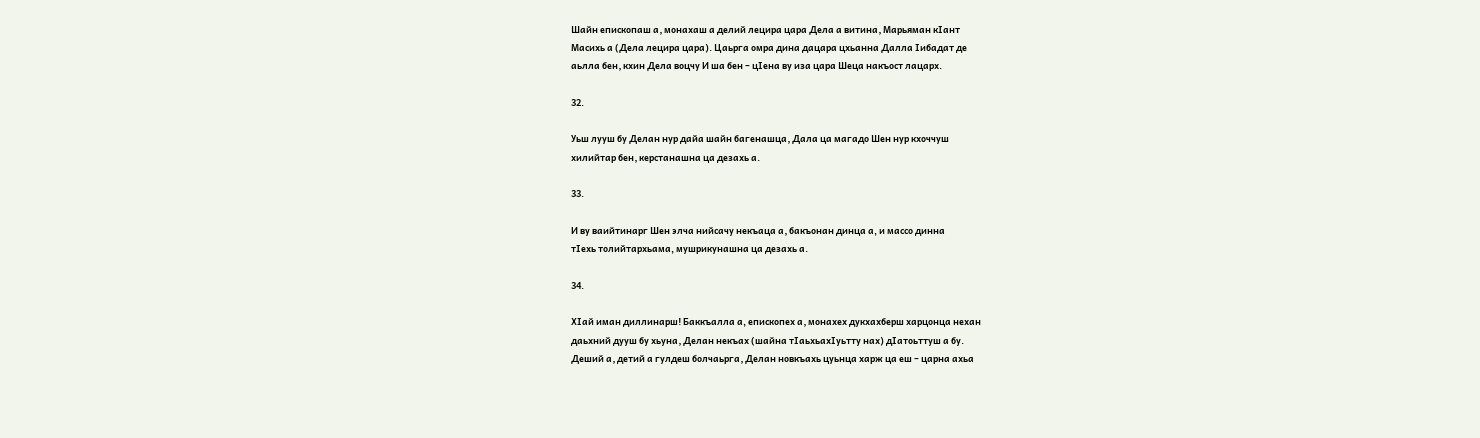Шайн епископаш а‚ монахаш а делий лецира цара Дела а витина‚ Марьяман кIант
Масихь а (Дела лецира цара). Цаьрга омра дина дацара цхьанна Далла Iибадат де
аьлла бен‚ кхин Дела воцчу И ша бен – цIена ву иза цара Шеца накъост лацарх.

32.

Уьш лууш бу Делан нур дайа шайн багенашца‚ Дала ца магадо Шен нур кхоччуш
хилийтар бен‚ керстанашна ца дезахь а.

33.

И ву ваийтинарг Шен элча нийсачу некъаца а‚ бакъонан динца а, и массо динна
тIехь толийтархьама, мушрикунашна ца дезахь а.

34.

ХIай иман диллинарш! Баккъалла а, епископех а‚ монахех дукхахберш харцонца нехан
даьхний дууш бу хьуна‚ Делан некъах (шайна тIаьхьахIуьтту нах) дIатоьттуш а бу.
Деший а‚ детий а гулдеш болчаьрга‚ Делан новкъахь цуьнца харж ца еш – царна ахьа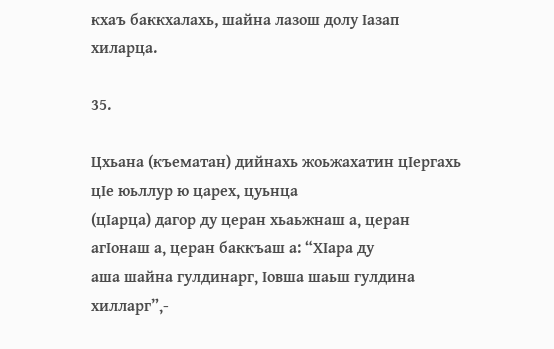кхаъ баккхалахь, шайна лазош долу Iазап хиларца.

35.

Цхьана (къематан) дийнахь жоьжахатин цIергахь цIе юьллур ю царех‚ цуьнца
(цIарца) дагор ду церан хьаьжнаш а‚ церан агIонаш а‚ церан баккъаш а: “ХIара ду
аша шайна гулдинарг‚ Iовша шаьш гулдина хилларг”‚-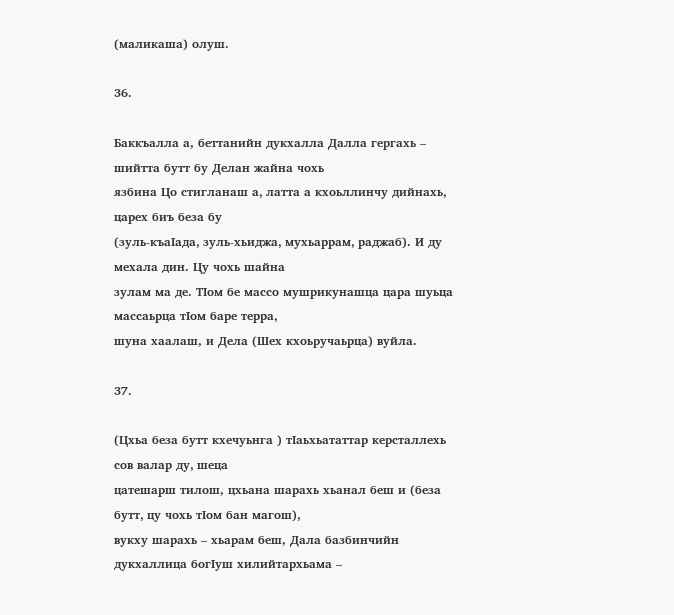(маликаша) олуш.

36.

Баккъалла а, беттанийн дукхалла Далла гергахь – шийтта бутт бу Делан жайна чохь
язбина Цо стигланаш а‚ латта а кхоьллинчу дийнахь‚ царех биъ беза бу
(зуль-къаIада‚ зуль-хьиджа‚ мухьаррам‚ раджаб). И ду мехала дин. Цу чохь шайна
зулам ма де. ТIом бе массо мушрикунашца цара шуьца массаьрца тIом баре терра‚
шуна хаалаш, и Дела (Шех кхоьручаьрца) вуйла.

37.

(Цхьа беза бутт кхечуьнга ) тIаьхьататтар керсталлехь сов валар ду‚ шеца
цатешарш тилош, цхьана шарахь хьанал беш и (беза бутт‚ цу чохь тIом бан магош)‚
вукху шарахь – хьарам беш, Дала базбинчийн дукхаллица богIуш хилийтархьама –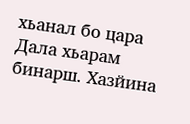хьанал бо цара Дала хьарам бинарш. Хазйина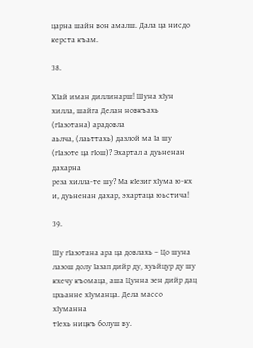царна шайн вон амалш. Дала ца нисдо
керста къам.

38.

ХIай иман диллинарш! Шуна хIун хилла, шайга Делан новкъахь (гIазотана) арадовла
аьлча, (лаьттахь) дазлой ма Iа шу (гIазоте ца гIош)? Эхартал а дуьненан дахарна
реза хилла-те шу? Ма кIезиг хIума ю-кх и, дуьненан дахар, эхартаца юьстича!

39.

Шу гIазотана ара ца довлахь – Цо шуна лазош долу Iазап дийр ду‚ хуьйцур ду шу
кхечу къомаца‚ аша Цунна зен дийр дац цхьанне хIуманца. Дела массо хIуманна
тIехь ницкъ болуш ву.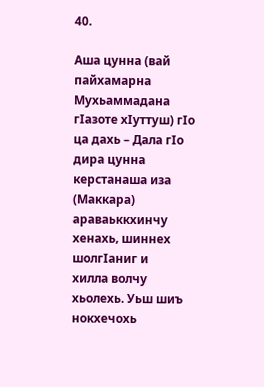40.

Аша цунна (вай пайхамарна Мухьаммадана гIазоте хIуттуш) гIо ца дахь – Дала гIо
дира цунна керстанаша иза (Маккара) араваьккхинчу хенахь‚ шиннех шолгIаниг и
хилла волчу хьолехь. Уьш шиъ нокхечохь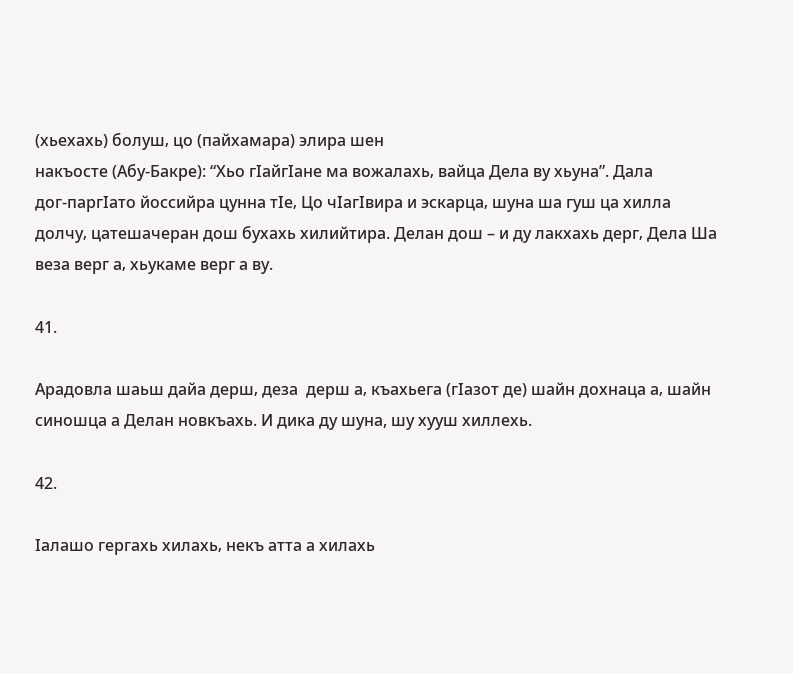(хьехахь) болуш‚ цо (пайхамара) элира шен
накъосте (Абу-Бакре): “Хьо гIайгIане ма вожалахь‚ вайца Дела ву хьуна”. Дала
дог-паргIато йоссийра цунна тIе‚ Цо чIагIвира и эскарца‚ шуна ша гуш ца хилла
долчу‚ цатешачеран дош бухахь хилийтира. Делан дош – и ду лакхахь дерг‚ Дела Ша
веза верг а‚ хьукаме верг а ву.

41.

Арадовла шаьш дайа дерш‚ деза  дерш а‚ къахьега (гIазот де) шайн дохнаца а‚ шайн
синошца а Делан новкъахь. И дика ду шуна, шу хууш хиллехь.

42.

Iалашо гергахь хилахь‚ некъ атта а хилахь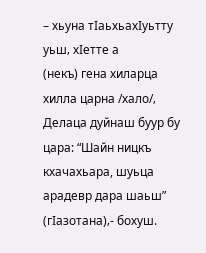– хьуна тIаьхьахIуьтту уьш‚ хIетте а
(некъ) гена хиларца хилла царна /хало/‚ Делаца дуйнаш буур бу цара: “Шайн ницкъ
кхачахьара, шуьца арадевр дара шаьш” (гIазотана)‚- бохуш.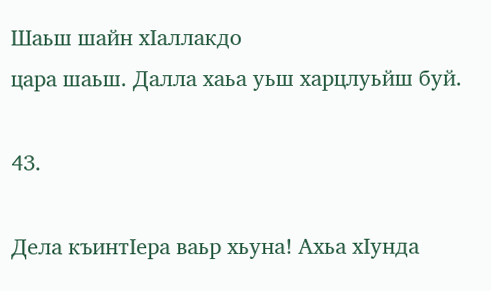Шаьш шайн хIаллакдо
цара шаьш. Далла хаьа уьш харцлуьйш буй.

43.

Дела къинтIера ваьр хьуна! Ахьа хIунда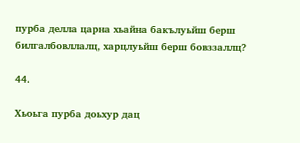пурба делла царна хьайна бакълуьйш берш
билгалбовллалц‚ харцлуьйш берш бовззаллц?

44.

Хьоьга пурба доьхур дац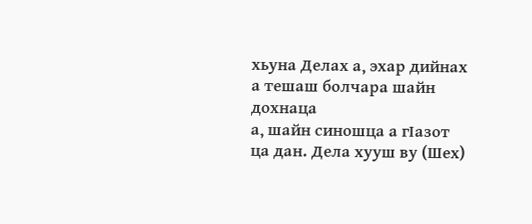хьуна Делах а‚ эхар дийнах а тешаш болчара шайн дохнаца
а‚ шайн синошца а гIазот ца дан. Дела хууш ву (Шех)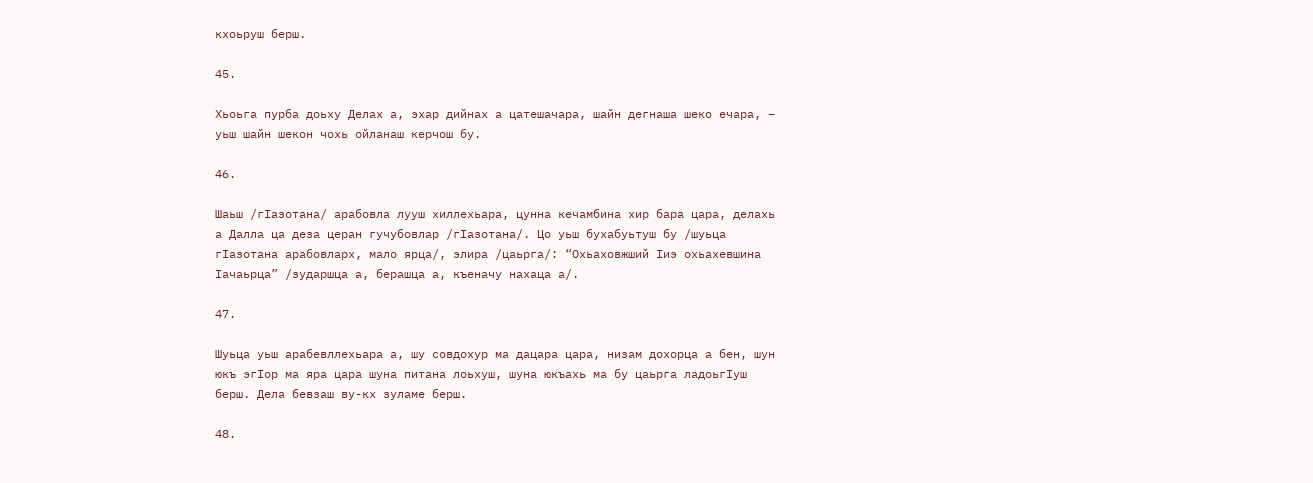кхоьруш берш.

45.

Хьоьга пурба доьху Делах а, эхар дийнах а цатешачара‚ шайн дегнаша шеко ечара‚ –
уьш шайн шекон чохь ойланаш керчош бу.

46.

Шаьш /гIазотана/ арабовла лууш хиллехьара‚ цунна кечамбина хир бара цара‚ делахь
а Далла ца деза церан гучубовлар /гIазотана/. Цо уьш бухабуьтуш бу /шуьца
гIазотана арабовларх, мало ярца/‚ элира /цаьрга/: “Охьаховжший Iиэ охьахевшина
Iачаьрца” /зударшца а‚ берашца а‚ къеначу нахаца а/.

47.

Шуьца уьш арабевллехьара а‚ шу совдохур ма дацара цара, низам дохорца а бен‚ шун
юкъ эгIор ма яра цара шуна питана лоьхуш‚ шуна юкъахь ма бу цаьрга ладоьгIуш
берш. Дела бевзаш ву-кх зуламе берш.

48.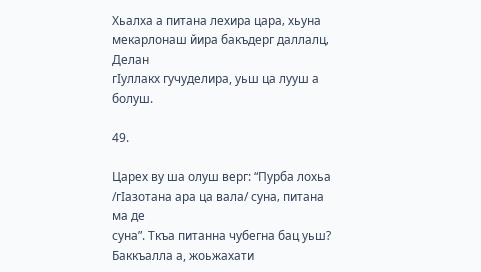Хьалха а питана лехира цара‚ хьуна мекарлонаш йира бакъдерг даллалц‚ Делан
гIуллакх гучуделира, уьш ца лууш а болуш.

49.

Царех ву ша олуш верг: “Пурба лохьа /гIазотана ара ца вала/ суна‚ питана ма де
суна”. Ткъа питанна чубегна бац уьш? Баккъалла а, жоьжахати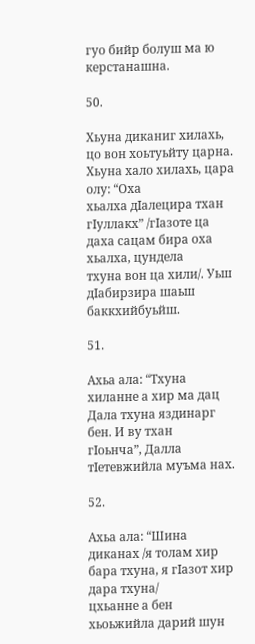гуо бийр болуш ма ю
керстанашна.

50.

Хьуна диканиг хилахь‚ цо вон хоьтуьйту царна. Хьуна хало хилахь‚ цара олу: “Оха
хьалха дIалецира тхан гIуллакх” /гIазоте ца даха сацам бира оха хьалха‚ цундела
тхуна вон ца хили/. Уьш  дIабирзира шаьш баккхийбуьйш.

51.

Ахьа ала: “Тхуна хиланне а хир ма дац Дала тхуна яздинарг бен. И ву тхан
гIоьнча”‚ Далла тIетевжийла муъма нах.

52.

Ахьа ала: “Шина диканах /я толам хир бара тхуна‚ я гIазот хир дара тхуна/
цхьанне а бен хьоьжийла дарий шун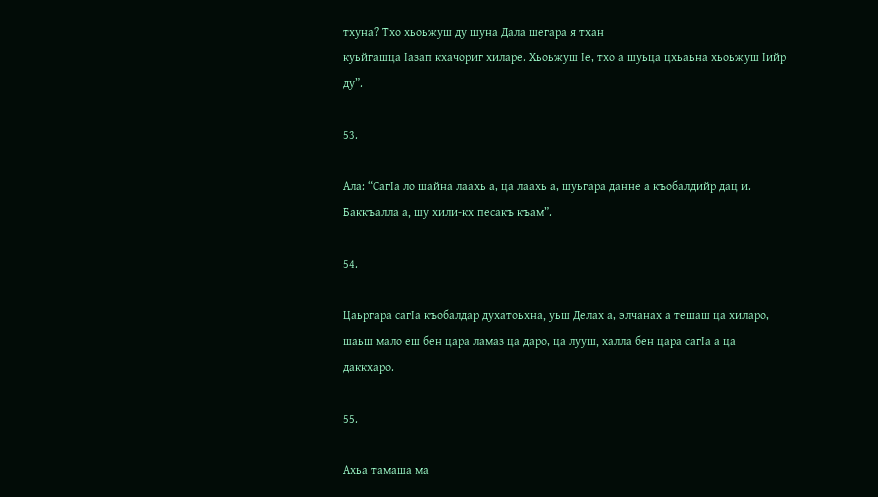тхуна? Тхо хьоьжуш ду шуна Дала шегара я тхан
куьйгашца Iазап кхачориг хиларе. Хьоьжуш Iе‚ тхо а шуьца цхьаьна хьоьжуш Iийр
ду”.

53.

Ала: “СагIа ло шайна лаахь а‚ ца лаахь а‚ шуьгара данне а къобалдийр дац и.
Баккъалла а, шу хили-кх песакъ къам”.

54.

Цаьргара сагIа къобалдар духатоьхна, уьш Делах а‚ элчанах а тешаш ца хиларо‚
шаьш мало еш бен цара ламаз ца даро‚ ца лууш, халла бен цара сагIа а ца
даккхаро.

55.

Ахьа тамаша ма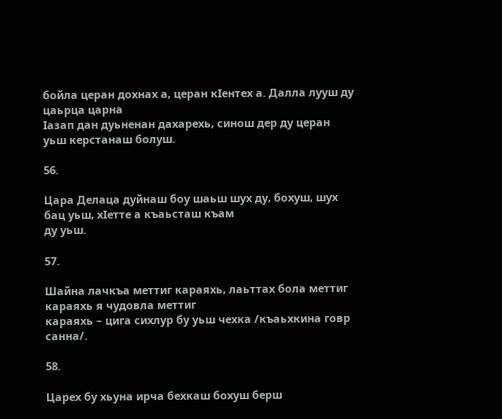бойла церан дохнах а‚ церан кIентех а. Далла лууш ду цаьрца царна
Iазап дан дуьненан дахарехь‚ синош дер ду церан уьш керстанаш болуш.

56.

Цара Делаца дуйнаш боу шаьш шух ду‚ бохуш‚ шух бац уьш‚ хIетте а къаьсташ къам
ду уьш.

57.

Шайна лачкъа меттиг караяхь‚ лаьттах бола меттиг караяхь я чудовла меттиг
караяхь – цига сихлур бу уьш чехка /къаьхкина говр санна/.

58.

Царех бу хьуна ирча бехкаш бохуш берш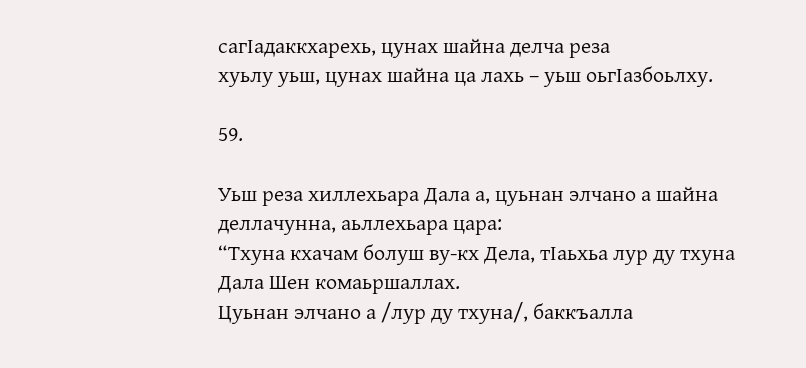сагIадаккхарехь‚ цунах шайна делча реза
хуьлу уьш‚ цунах шайна ца лахь – уьш оьгIазбоьлху.

59.

Уьш реза хиллехьара Дала а‚ цуьнан элчано а шайна деллачунна‚ аьллехьара цара:
“Тхуна кхачам болуш ву-кх Дела‚ тIаьхьа лур ду тхуна Дала Шен комаьршаллах.
Цуьнан элчано а /лур ду тхуна/‚ баккъалла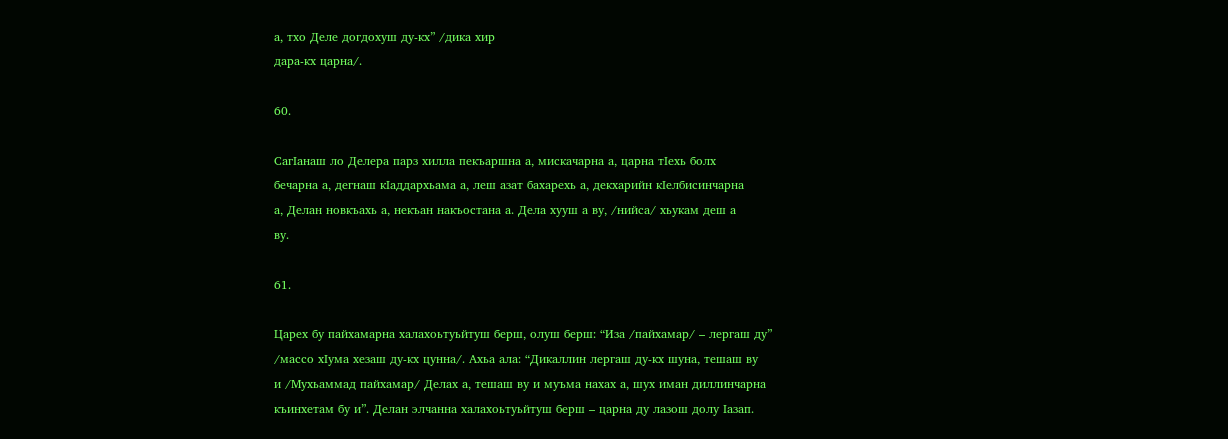а, тхо Деле догдохуш ду-кх” /дика хир
дара-кх царна/.

60.

СагIанаш ло Делера парз хилла пекъаршна а‚ мискачарна а‚ царна тIехь болх
бечарна а‚ дегнаш кIаддархьама а‚ леш азат бахарехь а‚ декхарийн кIелбисинчарна
а‚ Делан новкъахь а‚ некъан накъостана а. Дела хууш а ву‚ /нийса/ хьукам деш а
ву.

61.

Царех бу пайхамарна халахоьтуьйтуш берш‚ олуш берш: “Иза /пайхамар/ – лергаш ду”
/массо хIума хезаш ду-кх цунна/. Ахьа ала: “Дикаллин лергаш ду-кх шуна‚ тешаш ву
и /Мухьаммад пайхамар/ Делах а‚ тешаш ву и муъма нахах а‚ шух иман диллинчарна
къинхетам бу и”. Делан элчанна халахоьтуьйтуш берш – царна ду лазош долу Iазап.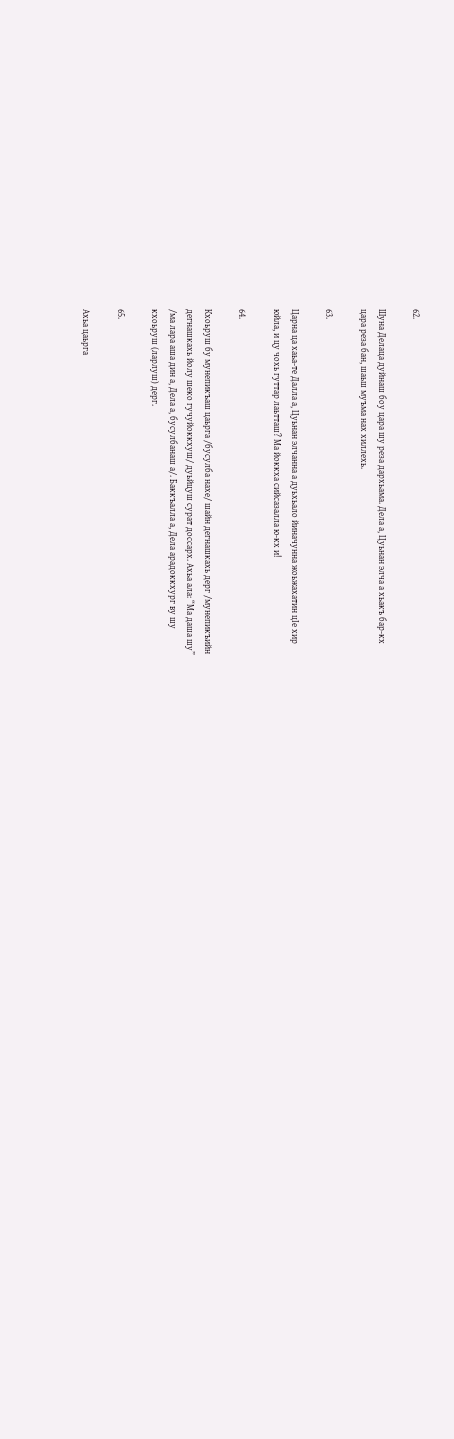62.

Шуна Делаца дуйнаш боу цара шу реза дархьама. Дела а‚ Цуьнан элча а хьакъ бар-кх
цара реза бан, шаьш муъма нах хиллехь.

63.

Царна ца хаьа-те Далла а‚ Цуьнан элчанна а дуьхьало йиначунна жоьжахатин цIе хир
юйла, и цу чохь гуттар лаьтташ? Ма йоккха сийсазалла ю-кх и!

64.

Кхоьруш бу мунепикъаш цаьрга /бусулба нахе/ шайн дегнашкахь дерг /мунепикъийн
дегнашкахь йолу шеко гучуйоккхуш/ дуьйцуш сурат доссарх. Ахьа ала: “Ма даша шу”
/ма лара аша дин а‚ Дела а‚ бусулбанаш а/. Баккъалла а, Дела арадоккхург ву шу
кхоьруш (ларлуш) дерг.

65.

Ахьа цаьрга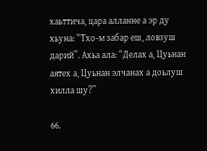хаьттича‚ цара алланне а эр ду хьуна: “Тхо-м забар еш‚ ловзуш
дарий”. Ахьа ала: “Делах а‚ Цуьнан аятех а‚ Цуьнан элчанах а доьлуш хилла шу?”

66.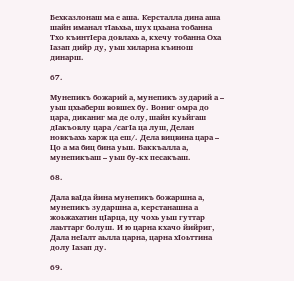Бехказлонаш ма е аша. Керсталла дина аша шайн иманал тIаьхьа‚ шух цхьана тобанна
Тхо къинтIера довлахь а‚ кхечу тобанна Оха Iазап дийр ду, уьш хиларна къинош
динарш.

67.

Мунепикъ божарий а‚ мунепикъ зударий а – уьш цхьаберш вовшех бу. Вониг омра до
цара‚ диканиг ма де олу‚ шайн куьйгаш дIакъовлу цара /сагIа ца луш‚ Делан
новкъахь харж ца еш/. Дела вицвина цара – Цо а ма биц бина уьш. Баккъалла а,
мунепикъаш – уьш бу-кх песакъаш.

68.

Дала ваIда йина мунепикъ божаршна а‚ мунепикъ зударшна а‚ керстанашна а
жоьжахатин цIарца‚ цу чохь уьш гуттар лаьттарг болуш. И ю царна кхачо йийриг‚
Дала неIалт аьлла царна‚ царна хIоьттина долу Iазап ду.

69.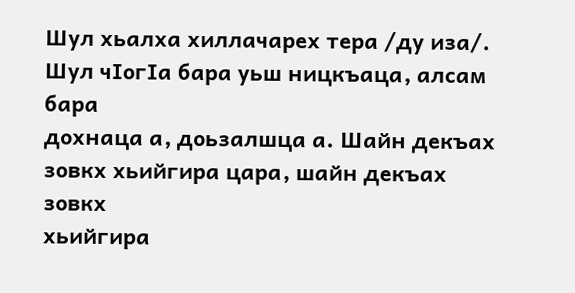Шул хьалха хиллачарех тера /ду иза/. Шул чIогIа бара уьш ницкъаца‚ алсам бара
дохнаца а‚ доьзалшца а. Шайн декъах зовкх хьийгира цара‚ шайн декъах зовкх
хьийгира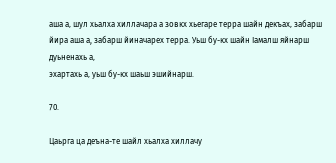аша а‚ шул хьалха хиллачара а зовкх хьегаре терра шайн декъах‚ забарш
йира аша а, забарш йиначарех терра. Уьш бу-кх шайн Iамалш яйнарш дуьненахь а‚
эхартахь а‚ уьш бу-кх шаьш эшийнарш.

70.

Цаьрга ца деъна-те шайл хьалха хиллачу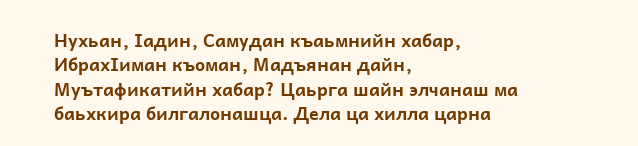Нухьан‚ Iадин‚ Самудан къаьмнийн хабар‚
ИбрахIиман къоман‚ Мадъянан дайн‚ Муътафикатийн хабар? Цаьрга шайн элчанаш ма
баьхкира билгалонашца. Дела ца хилла царна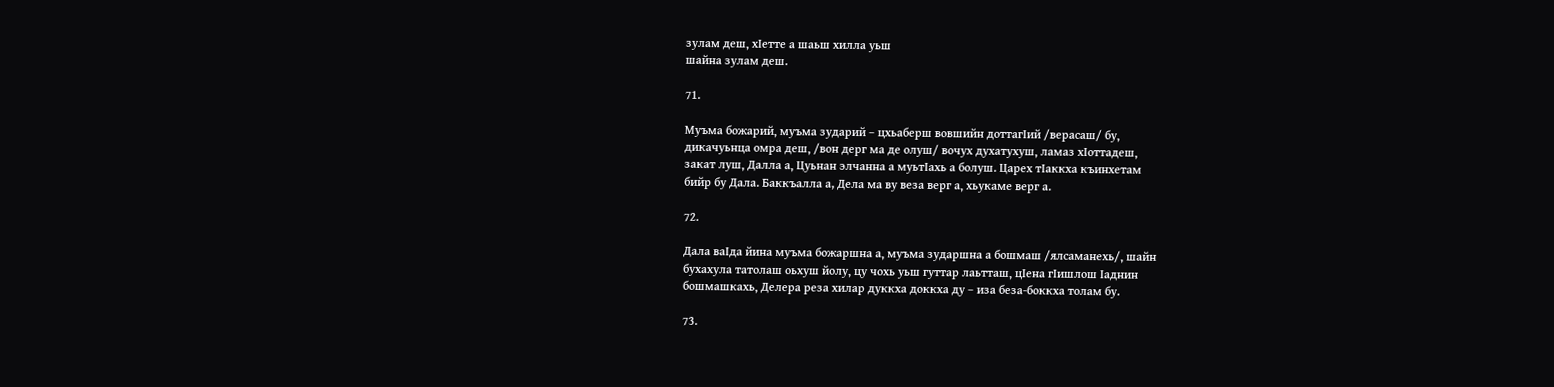зулам деш‚ хIетте а шаьш хилла уьш
шайна зулам деш.

71.

Муъма божарий‚ муъма зударий – цхьаберш вовшийн доттагIий /верасаш/ бу‚
дикачуьнца омра деш‚ /вон дерг ма де олуш/ вочух духатухуш‚ ламаз хIоттадеш‚
закат луш‚ Далла а‚ Цуьнан элчанна а муьтIахь а болуш. Царех тIаккха къинхетам
бийр бу Дала. Баккъалла а, Дела ма ву веза верг а‚ хьукаме верг а.

72.

Дала ваIда йина муъма божаршна а‚ муъма зударшна а бошмаш /ялсаманехь/‚ шайн
бухахула татолаш оьхуш йолу‚ цу чохь уьш гуттар лаьтташ‚ цIена гIишлош Iаднин
бошмашкахь‚ Делера реза хилар дуккха доккха ду – иза беза-боккха толам бу.

73.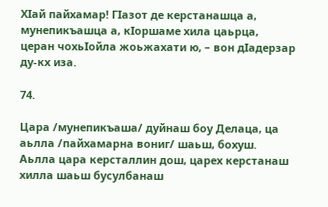ХIай пайхамар! ГIазот де керстанашца а‚ мунепикъашца а‚ кIоршаме хила цаьрца‚
церан чохьIойла жоьжахати ю, – вон дIадерзар ду-кх иза.

74.

Цара /мунепикъаша/ дуйнаш боу Делаца‚ ца аьлла /пайхамарна вониг/ шаьш‚ бохуш.
Аьлла цара керсталлин дош‚ царех керстанаш хилла шаьш бусулбанаш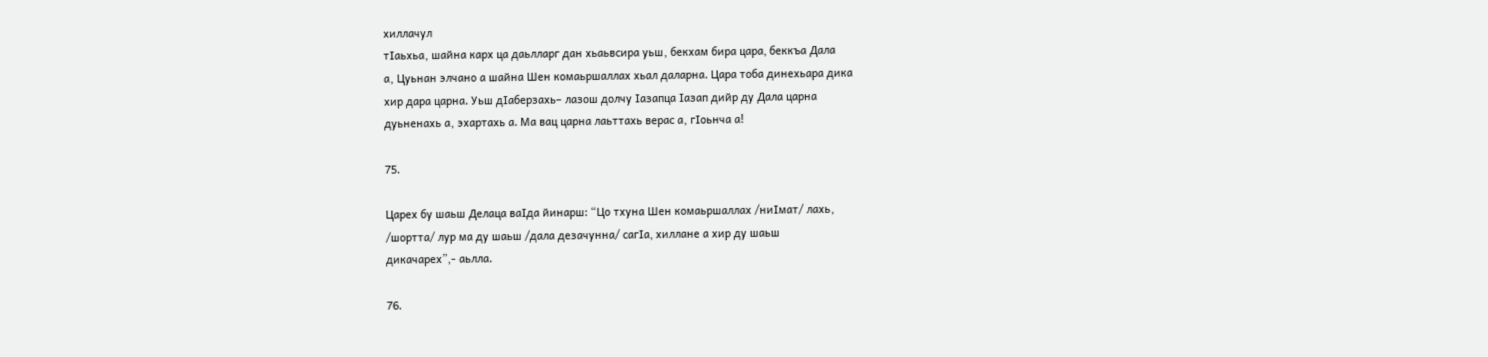хиллачул
тIаьхьа‚ шайна карх ца даьлларг дан хьаьвсира уьш‚ бекхам бира цара, беккъа Дала
а‚ Цуьнан элчано а шайна Шен комаьршаллах хьал даларна. Цара тоба динехьара дика
хир дара царна. Уьш дIаберзахь– лазош долчу Iазапца Iазап дийр ду Дала царна
дуьненахь а‚ эхартахь а. Ма вац царна лаьттахь верас а‚ гIоьнча а!

75.

Царех бу шаьш Делаца ваIда йинарш: “Цо тхуна Шен комаьршаллах /ниIмат/ лахь‚
/шортта/ лур ма ду шаьш /дала дезачунна/ сагIа, хиллане а хир ду шаьш
дикачарех”‚- аьлла.

76.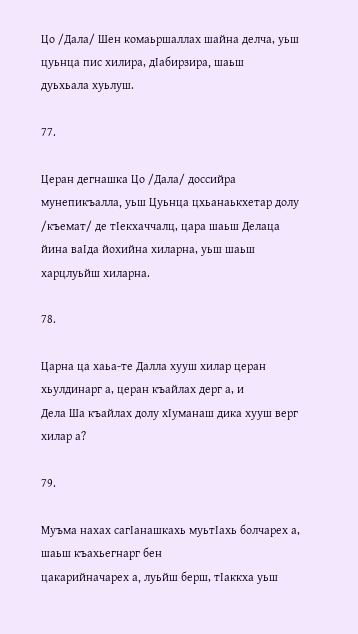Цо /Дала/ Шен комаьршаллах шайна делча‚ уьш цуьнца пис хилира‚ дIабирзира, шаьш
дуьхьала хуьлуш.

77.

Церан дегнашка Цо /Дала/ доссийра мунепикъалла, уьш Цуьнца цхьанаькхетар долу
/къемат/ де тIекхаччалц‚ цара шаьш Делаца йина ваIда йохийна хиларна‚ уьш шаьш
харцлуьйш хиларна.

78.

Царна ца хаьа-те Далла хууш хилар церан хьулдинарг а‚ церан къайлах дерг а‚ и
Дела Ша къайлах долу хIуманаш дика хууш верг хилар а?

79.

Муъма нахах сагIанашкахь муьтIахь болчарех а‚ шаьш къахьегнарг бен
цакарийначарех а, луьйш берш‚ тIаккха уьш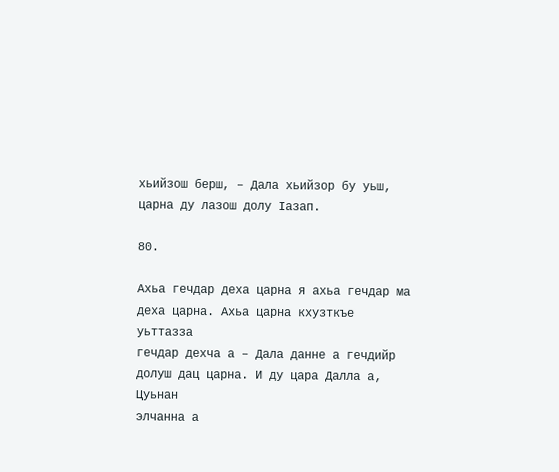хьийзош берш, – Дала хьийзор бу уьш‚
царна ду лазош долу Iазап.

80.

Ахьа гечдар деха царна я ахьа гечдар ма деха царна. Ахьа царна кхузткъе уьттазза
гечдар дехча а – Дала данне а гечдийр долуш дац царна. И ду цара Далла а‚ Цуьнан
элчанна а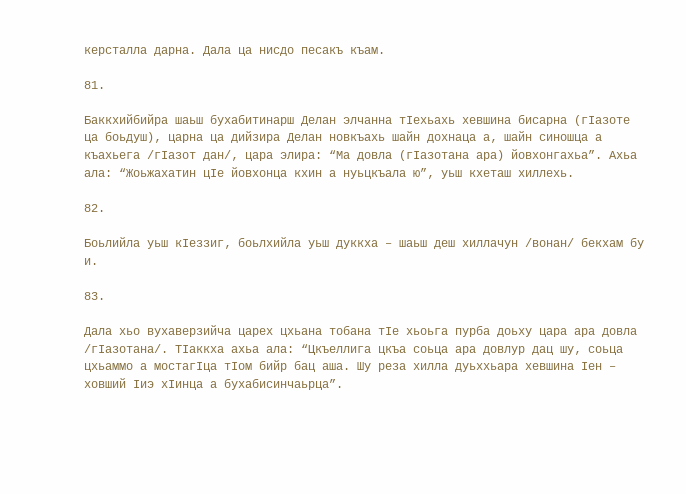керсталла дарна. Дала ца нисдо песакъ къам.

81.

Баккхийбийра шаьш бухабитинарш Делан элчанна тIехьахь хевшина бисарна (гIазоте
ца боьдуш)‚ царна ца дийзира Делан новкъахь шайн дохнаца а‚ шайн синошца а
къахьега /гIазот дан/‚ цара элира: “Ма довла (гIазотана ара) йовхонгахьа”. Ахьа
ала: “Жоьжахатин цIе йовхонца кхин а нуьцкъала ю”‚ уьш кхеташ хиллехь.

82.

Боьлийла уьш кIеззиг‚ боьлхийла уьш дуккха – шаьш деш хиллачун /вонан/ бекхам бу
и.

83.

Дала хьо вухаверзийча царех цхьана тобана тIе хьоьга пурба доьху цара ара довла
/гIазотана/. ТIаккха ахьа ала: “Цкъеллига цкъа соьца ара довлур дац шу‚ соьца
цхьаммо а мостагIца тIом бийр бац аша. Шу реза хилла дуьххьара хевшина Iен –
ховший Iиэ хIинца а бухабисинчаьрца”.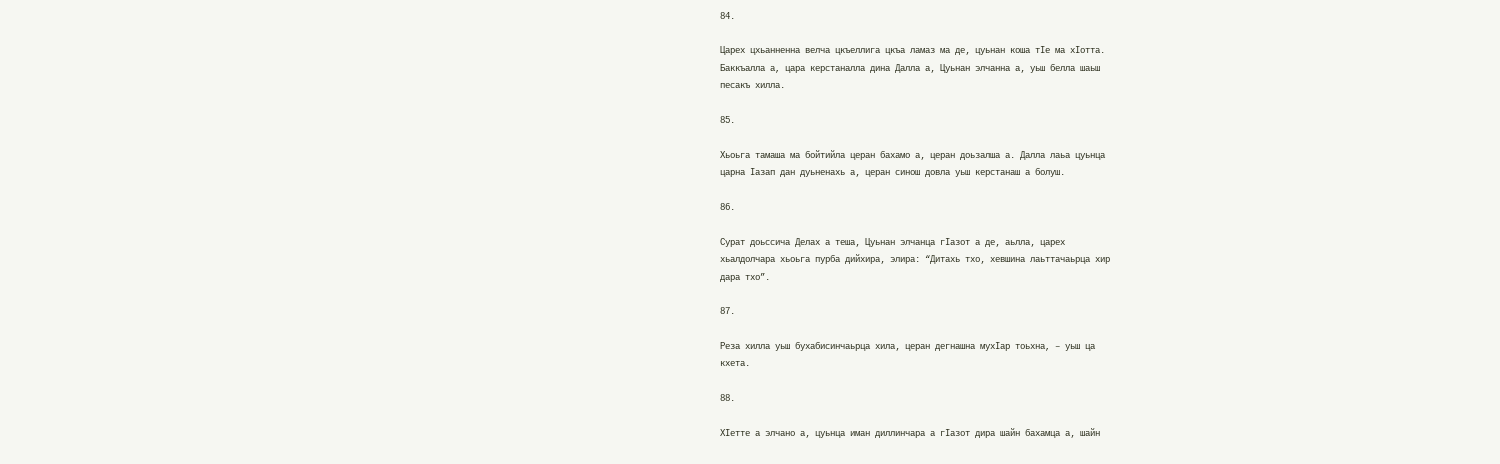84.

Царех цхьанненна велча цкъеллига цкъа ламаз ма де‚ цуьнан коша тIе ма хIотта.
Баккъалла а, цара керстаналла дина Далла а‚ Цуьнан элчанна а‚ уьш белла шаьш
песакъ хилла.

85.

Хьоьга тамаша ма бойтийла церан бахамо а‚ церан доьзалша а. Далла лаьа цуьнца
царна Iазап дан дуьненахь а‚ церан синош довла уьш керстанаш а болуш.

86.

Сурат доьссича Делах а теша‚ Цуьнан элчанца гIазот а де‚ аьлла‚ царех
хьалдолчара хьоьга пурба дийхира‚ элира: “Дитахь тхо‚ хевшина лаьттачаьрца хир
дара тхо”.

87.

Реза хилла уьш бухабисинчаьрца хила‚ церан дегнашна мухIар тоьхна, – уьш ца
кхета.

88.

ХIетте а элчано а‚ цуьнца иман диллинчара а гIазот дира шайн бахамца а‚ шайн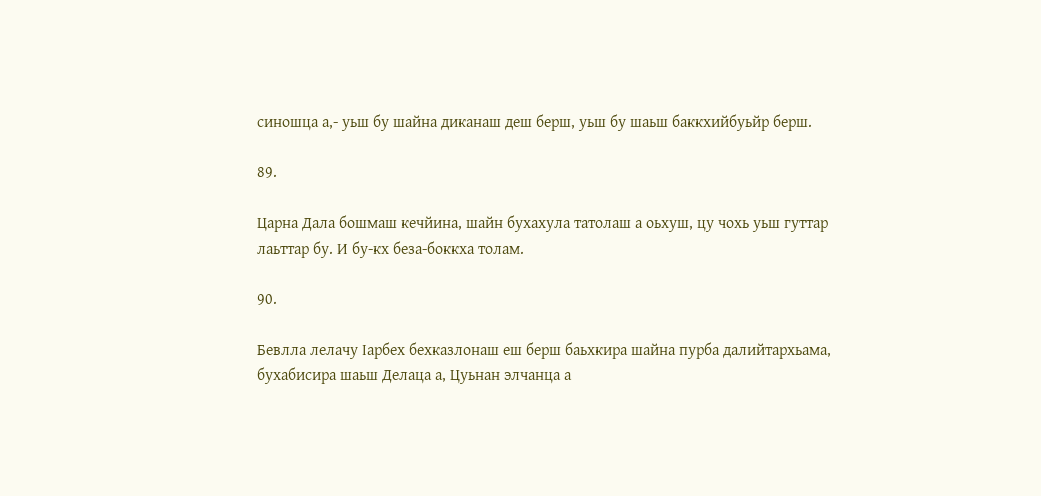синошца а‚- уьш бу шайна диканаш деш берш‚ уьш бу шаьш баккхийбуьйр берш.

89.

Царна Дала бошмаш кечйина‚ шайн бухахула татолаш а оьхуш‚ цу чохь уьш гуттар
лаьттар бу. И бу-кх беза-боккха толам.

90.

Бевлла лелачу Iарбех бехказлонаш еш берш баьхкира шайна пурба далийтархьама‚
бухабисира шаьш Делаца а‚ Цуьнан элчанца а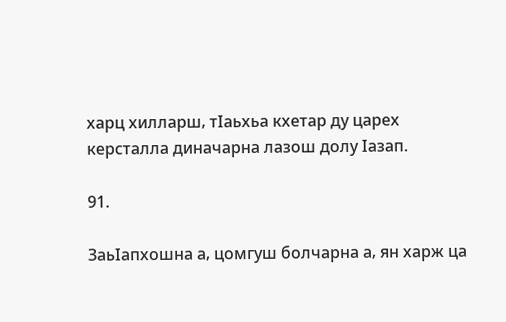харц хилларш‚ тIаьхьа кхетар ду царех
керсталла диначарна лазош долу Iазап.

91.

ЗаьIапхошна а‚ цомгуш болчарна а‚ ян харж ца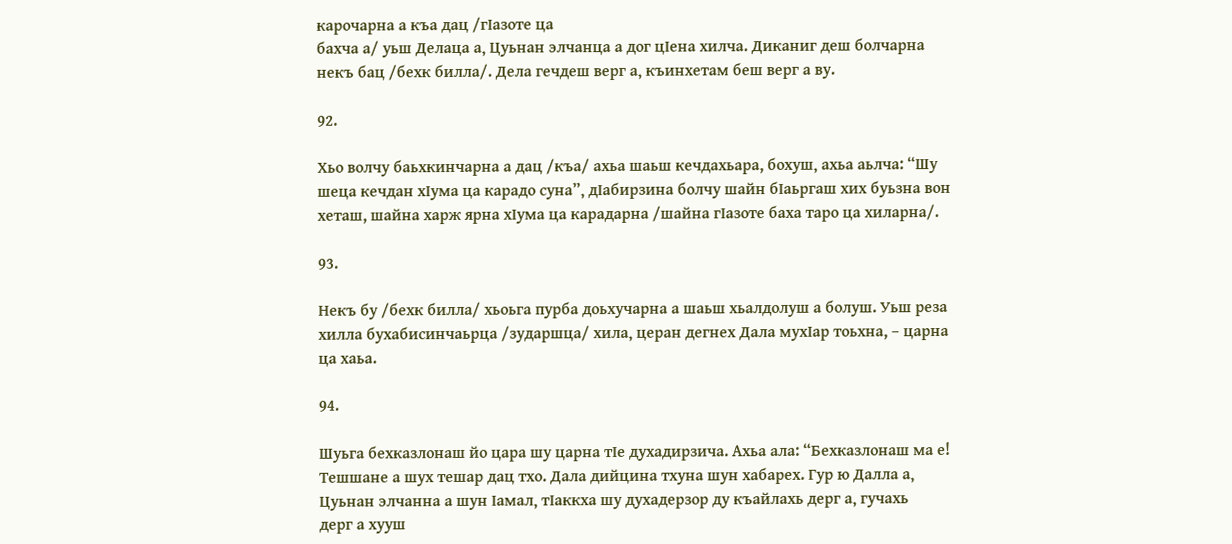карочарна а къа дац /гIазоте ца
бахча а/ уьш Делаца а‚ Цуьнан элчанца а дог цIена хилча. Диканиг деш болчарна
некъ бац /бехк билла/. Дела гечдеш верг а‚ къинхетам беш верг а ву.

92.

Хьо волчу баьхкинчарна а дац /къа/ ахьа шаьш кечдахьара, бохуш‚ ахьа аьлча: “Шу
шеца кечдан хIума ца карадо суна”‚ дIабирзина болчу шайн бIаьргаш хих буьзна вон
хеташ, шайна харж ярна хIума ца карадарна /шайна гIазоте баха таро ца хиларна/.

93.

Некъ бу /бехк билла/ хьоьга пурба доьхучарна а шаьш хьалдолуш а болуш. Уьш реза
хилла бухабисинчаьрца /зударшца/ хила‚ церан дегнех Дала мухIар тоьхна, – царна
ца хаьа.

94.

Шуьга бехказлонаш йо цара шу царна тIе духадирзича. Ахьа ала: “Бехказлонаш ма е!
Тешшане а шух тешар дац тхо. Дала дийцина тхуна шун хабарех. Гур ю Далла а‚
Цуьнан элчанна а шун Iамал‚ тIаккха шу духадерзор ду къайлахь дерг а‚ гучахь
дерг а хууш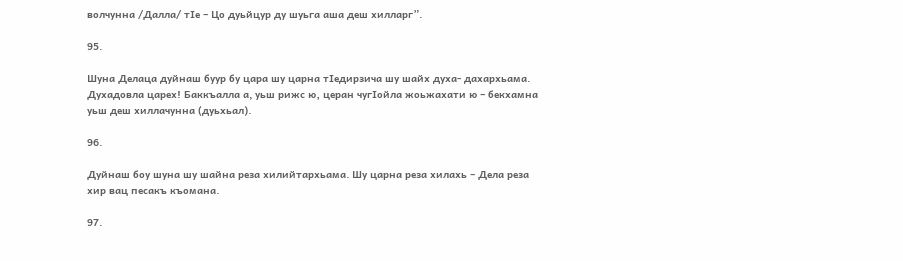волчунна /Далла/ тIе – Цо дуьйцур ду шуьга аша деш хилларг”.

95.

Шуна Делаца дуйнаш буур бу цара шу царна тIедирзича шу шайх духа- дахархьама.
Духадовла царех! Баккъалла а, уьш рижс ю‚ церан чугIойла жоьжахати ю – бекхамна
уьш деш хиллачунна (дуьхьал).

96.

Дуйнаш боу шуна шу шайна реза хилийтархьама. Шу царна реза хилахь – Дела реза
хир вац песакъ къомана.

97.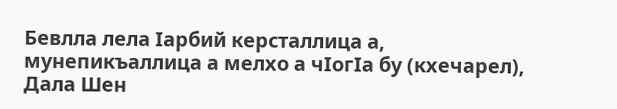Бевлла лела Iарбий керсталлица а‚ мунепикъаллица а мелхо а чIогIа бу (кхечарел)‚
Дала Шен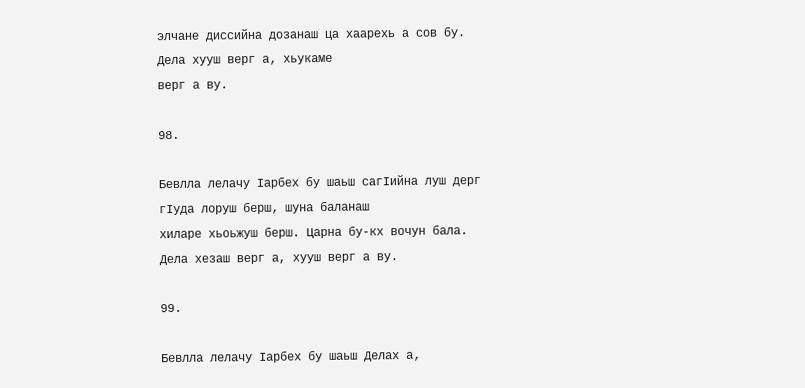элчане диссийна дозанаш ца хаарехь а сов бу. Дела хууш верг а‚ хьукаме
верг а ву.

98.

Бевлла лелачу Iарбех бу шаьш сагIийна луш дерг гIуда лоруш берш‚ шуна баланаш
хиларе хьоьжуш берш. Царна бу-кх вочун бала. Дела хезаш верг а, хууш верг а ву.

99.

Бевлла лелачу Iарбех бу шаьш Делах а‚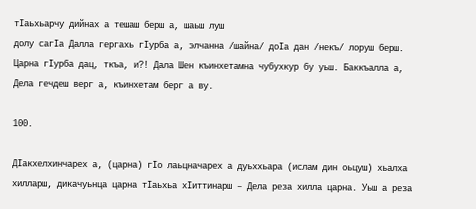тIаьхьарчу дийнах а тешаш берш а, шаьш луш
долу сагIа Далла гергахь гIурба а‚ элчанна /шайна/ доIа дан /некъ/ лоруш берш.
Царна гIурба дац, ткъа, и?! Дала Шен къинхетамна чубухкур бу уьш. Баккъалла а,
Дела гечдеш верг а‚ къинхетам берг а ву.

100.

ДIакхелхинчарех а‚ (царна) гIо лаьцначарех а дуьххьара (ислам дин оьцуш) хьалха
хилларш‚ дикачуьнца царна тIаьхьа хIиттинарш – Дела реза хилла царна. Уьш а реза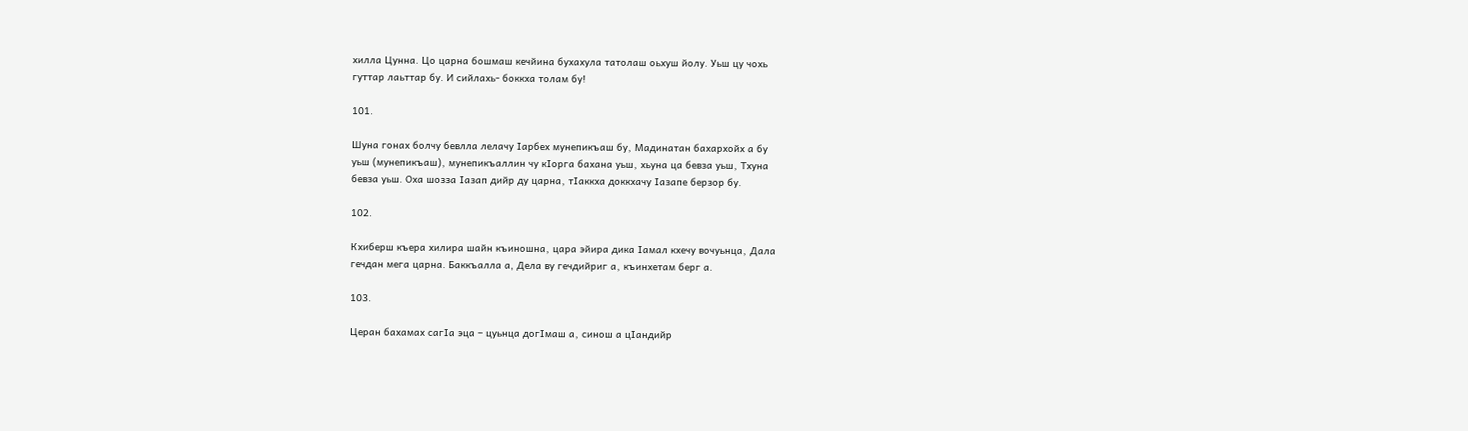хилла Цунна. Цо царна бошмаш кечйина бухахула татолаш оьхуш йолу. Уьш цу чохь
гуттар лаьттар бу. И сийлахь- боккха толам бу!

101.

Шуна гонах болчу бевлла лелачу Iарбех мунепикъаш бу‚ Мадинатан бахархойх а бу
уьш (мунепикъаш)‚ мунепикъаллин чу кIорга бахана уьш‚ хьуна ца бевза уьш‚ Тхуна
бевза уьш. Оха шозза Iазап дийр ду царна‚ тIаккха доккхачу Iазапе берзор бу.

102.

Кхиберш къера хилира шайн къиношна‚ цара эйира дика Iамал кхечу вочуьнца‚ Дала
гечдан мега царна. Баккъалла а, Дела ву гечдийриг а‚ къинхетам берг а.

103.

Церан бахамах сагIа эца – цуьнца догIмаш а‚ синош а цIандийр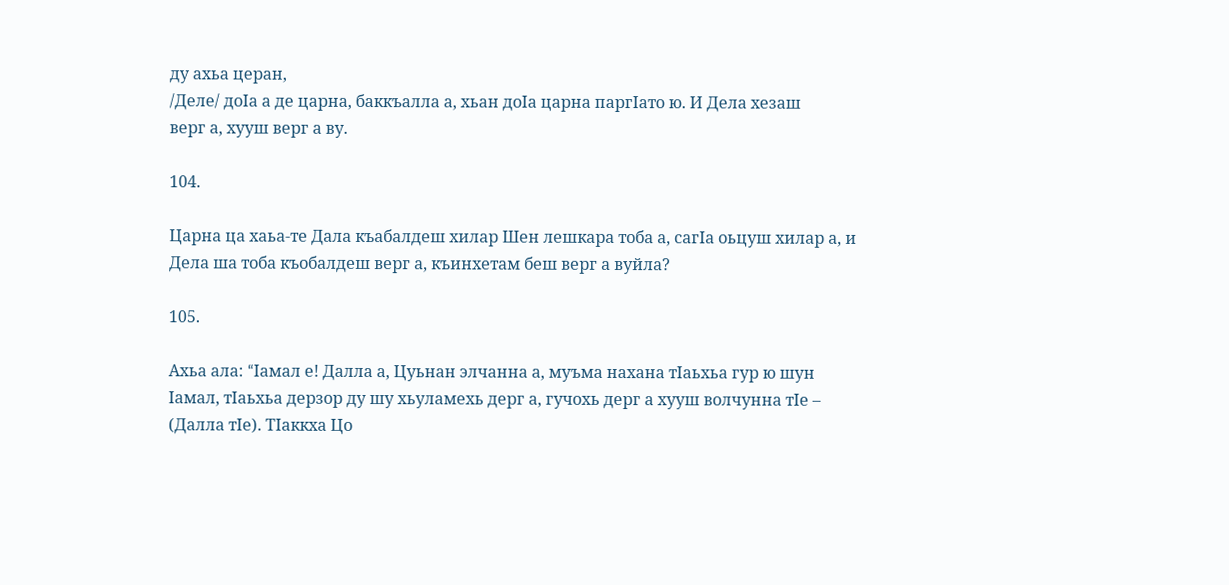ду ахьа церан‚
/Деле/ доIа а де царна‚ баккъалла а, хьан доIа царна паргIато ю. И Дела хезаш
верг а‚ хууш верг а ву.

104.

Царна ца хаьа-те Дала къабалдеш хилар Шен лешкара тоба а‚ сагIа оьцуш хилар а‚ и
Дела ша тоба къобалдеш верг а‚ къинхетам беш верг а вуйла?

105.

Ахьа ала: “Iамал е! Далла а‚ Цуьнан элчанна а‚ муъма нахана тIаьхьа гур ю шун
Iамал‚ тIаьхьа дерзор ду шу хьуламехь дерг а‚ гучохь дерг а хууш волчунна тIе –
(Далла тIе). ТIаккха Цо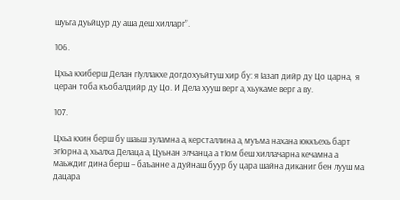шуьга дуьйцур ду аша деш хилларг”.

106.

Цхьа кхиберш Делан гIуллакхе догдохуьйтуш хир бу: я Iазап дийр ду Цо царна‚  я
церан тоба къобалдийр ду Цо. И Дела хууш верг а‚ хьукаме верг а ву.

107.

Цхьа кхин берш бу шаьш зуламна а‚ керсталлина а‚ муъма нахана юккъехь барт
эгIорна а‚ хьалха Делаца а‚ Цуьнан элчанца а тIом беш хиллачарна кечамна а
маьждиг дина берш – баъанне а дуйнаш буур бу цара шайна диканиг бен лууш ма
дацара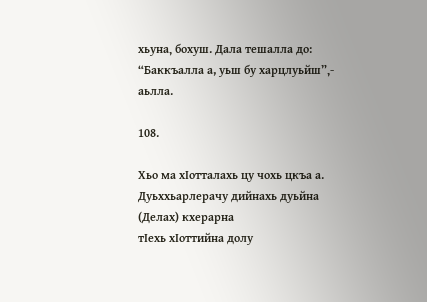хьуна‚ бохуш. Дала тешалла до: “Баккъалла а, уьш бу харцлуьйш”‚- аьлла.

108.

Хьо ма хIотталахь цу чохь цкъа а. Дуьххьарлерачу дийнахь дуьйна (Делах) кхерарна
тIехь хIоттийна долу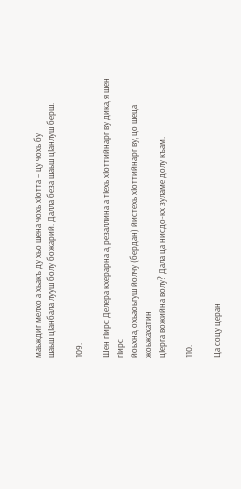маьждиг мелхо а хьакъ ду хьо шена чохь хIотта – цу чохь бу
шаьш цIанбала лууш болу божарий. Далла беза шаьш цIанлуш берш.

109.

Шен гIирс Делера кхерарна а‚ резаллина а тIехь хIоттийнарг ву дика‚ я шен гIирс
йоьхна‚ охьаоьгуш йолчу (бердан) йистехь хIоттийнарг ву‚ цо шеца жоьжахатин
цIерга вожийна волу? Дала ца нисдо-кх зуламе долу къам.

110.

Ца соцу церан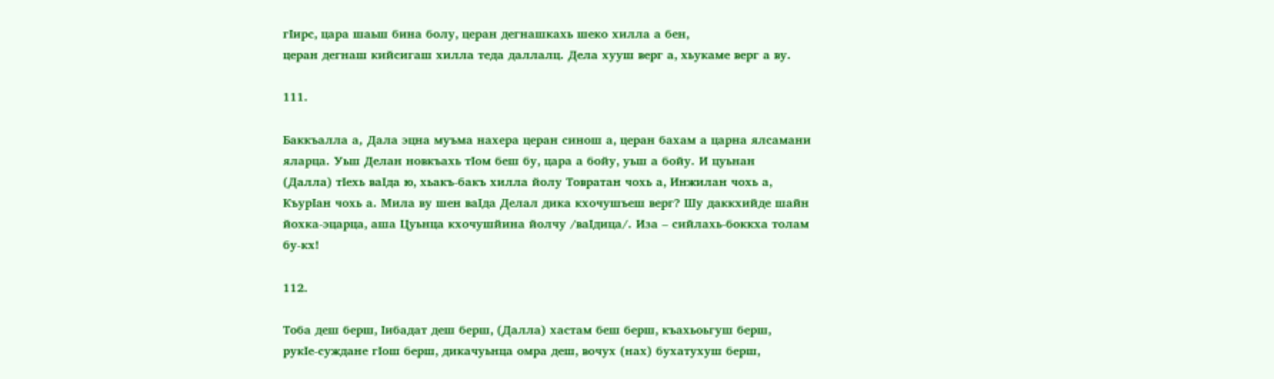гIирс‚ цара шаьш бина болу‚ церан дегнашкахь шеко хилла а бен‚
церан дегнаш кийсигаш хилла теда даллалц. Дела хууш верг а‚ хьукаме верг а ву.

111.

Баккъалла а, Дала эцна муъма нахера церан синош а‚ церан бахам а царна ялсамани
яларца. Уьш Делан новкъахь тIом беш бу‚ цара а бойу‚ уьш а бойу. И цуьнан
(Далла) тIехь ваIда ю‚ хьакъ-бакъ хилла йолу Товратан чохь а‚ Инжилан чохь а‚
КъурIан чохь а. Мила ву шен ваIда Делал дика кхочушъеш верг? Шу даккхийде шайн
йохка-эцарца‚ аша Цуьнца кхочушйина йолчу /ваIдица/. Иза – сийлахь-боккха толам
бу-кх!

112.

Тоба деш берш‚ Iибадат деш берш‚ (Далла) хастам беш берш‚ къахьоьгуш берш‚
рукIе-суждане гIош берш‚ дикачуьнца омра деш‚ вочух (нах) бухатухуш берш‚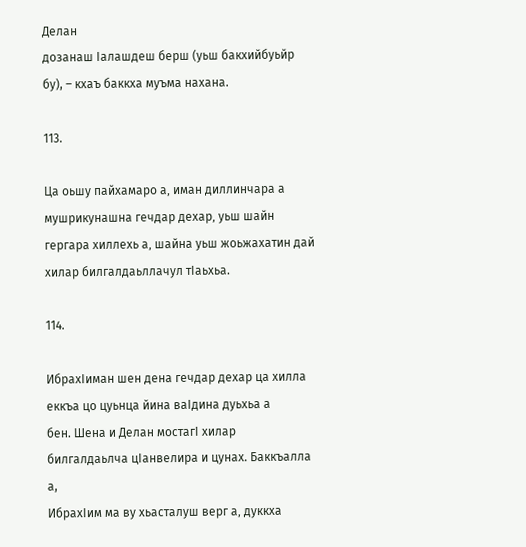Делан
дозанаш Iалашдеш берш (уьш бакхийбуьйр бу), – кхаъ баккха муъма нахана.

113.

Ца оьшу пайхамаро а‚ иман диллинчара а мушрикунашна гечдар дехар‚ уьш шайн
гергара хиллехь а‚ шайна уьш жоьжахатин дай хилар билгалдаьллачул тIаьхьа.

114.

ИбрахIиман шен дена гечдар дехар ца хилла еккъа цо цуьнца йина ваIдина дуьхьа а
бен. Шена и Делан мостагI хилар билгалдаьлча цIанвелира и цунах. Баккъалла а,
ИбрахIим ма ву хьасталуш верг а‚ дуккха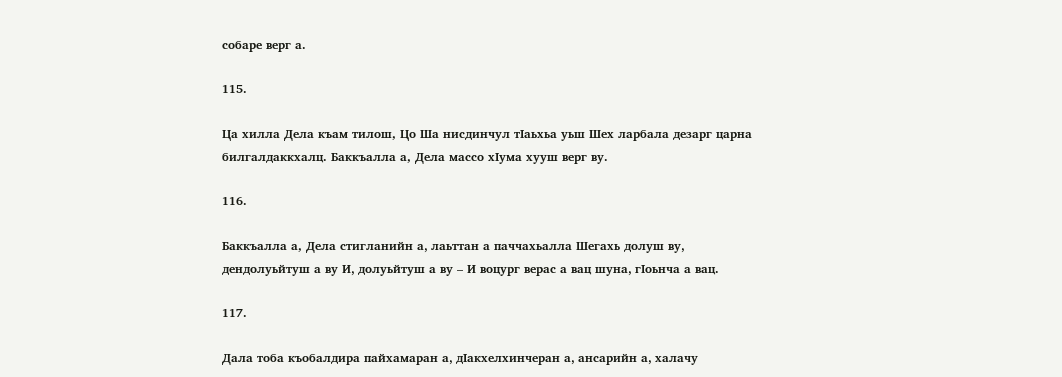собаре верг а.

115.

Ца хилла Дела къам тилош, Цо Ша нисдинчул тIаьхьа уьш Шех ларбала дезарг царна
билгалдаккхалц. Баккъалла а, Дела массо хIума хууш верг ву.

116.

Баккъалла а, Дела стигланийн а‚ лаьттан а паччахьалла Шегахь долуш ву‚
дендолуьйтуш а ву И‚ долуьйтуш а ву – И воцург верас а вац шуна‚ гIоьнча а вац.

117.

Дала тоба къобалдира пайхамаран а‚ дIакхелхинчеран а‚ ансарийн а‚ халачу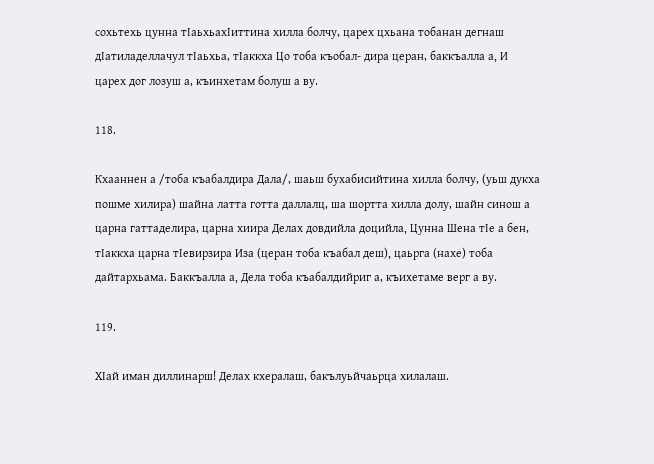сохьтехь цунна тIаьхьахIиттина хилла болчу‚ царех цхьана тобанан дегнаш
дIатиладеллачул тIаьхьа‚ тIаккха Цо тоба къобал- дира церан‚ баккъалла а, И
царех дог лозуш а‚ къинхетам болуш а ву.

118.

Кхааннен а /тоба къабалдира Дала/‚ шаьш бухабисийтина хилла болчу‚ (уьш дукха
пошме хилира) шайна латта готта даллалц‚ ша шортта хилла долу‚ шайн синош а
царна гаттаделира‚ царна хиира Делах довдийла доцийла, Цунна Шена тIе а бен‚
тIаккха царна тIевирзира Иза (церан тоба къабал деш), цаьрга (нахе) тоба
дайтархьама. Баккъалла а, Дела тоба къабалдийриг а‚ къихетаме верг а ву.

119.

ХIай иман диллинарш! Делах кхералаш‚ бакълуьйчаьрца хилалаш.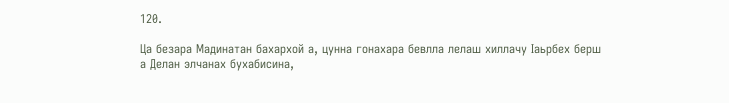120.

Ца безара Мадинатан бахархой а‚ цунна гонахара бевлла лелаш хиллачу Iаьрбех берш
а Делан элчанах бухабисина‚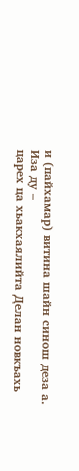и (пайхамар) витина шайн синош деза а. Иза ду –
царех ца хьакхаялийта Делан новкъахь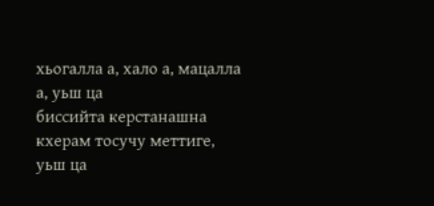хьогалла а‚ хало а‚ мацалла а‚ уьш ца
биссийта керстанашна кхерам тосучу меттиге‚ уьш ца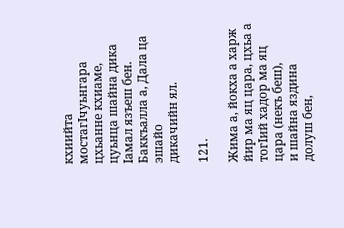кхиийта мостагIчуьнгара
цхьанне кхиаме, цуьнца шайна дика Iамал язъеш бен. Баккъалла а, Дала ца эшайо
дикачийн ял.

121.

Жима а‚ йокха а харж йир ма яц цара‚ цхьа а тогIий хадор ма яц цара (некъ беш)‚
и шайна яздина долуш бен‚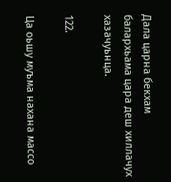Дала царна бекхам балархьама цара деш хиллачух
хазачуьнца.

122.

Ца оьшу муъма нахана массо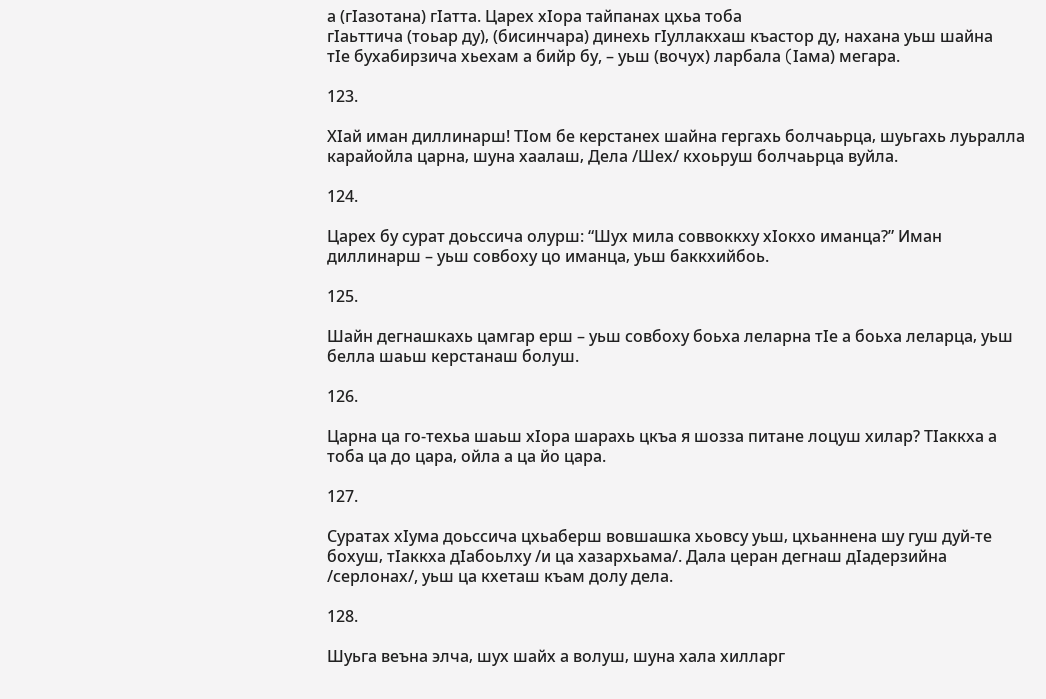а (гIазотана) гIатта. Царех хIора тайпанах цхьа тоба
гIаьттича (тоьар ду)‚ (бисинчара) динехь гIуллакхаш къастор ду‚ нахана уьш шайна
тIе бухабирзича хьехам а бийр бу, – уьш (вочух) ларбала (Iама) мегара.

123.

ХIай иман диллинарш! ТIом бе керстанех шайна гергахь болчаьрца‚ шуьгахь луьралла
карайойла царна‚ шуна хаалаш‚ Дела /Шех/ кхоьруш болчаьрца вуйла.

124.

Царех бу сурат доьссича олурш: “Шух мила соввоккху хIокхо иманца?” Иман
диллинарш – уьш совбоху цо иманца‚ уьш баккхийбоь.

125.

Шайн дегнашкахь цамгар ерш – уьш совбоху боьха леларна тIе а боьха леларца‚ уьш
белла шаьш керстанаш болуш.

126.

Царна ца го-техьа шаьш хIора шарахь цкъа я шозза питане лоцуш хилар? ТIаккха а
тоба ца до цара‚ ойла а ца йо цара.

127.

Суратах хIума доьссича цхьаберш вовшашка хьовсу уьш‚ цхьаннена шу гуш дуй-те
бохуш‚ тIаккха дIабоьлху /и ца хазархьама/. Дала церан дегнаш дIадерзийна
/серлонах/, уьш ца кхеташ къам долу дела.

128.

Шуьга веъна элча‚ шух шайх а волуш‚ шуна хала хилларг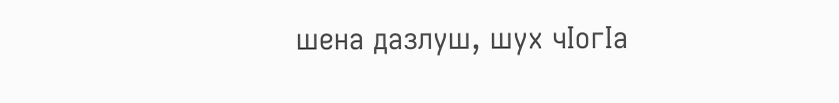шена дазлуш‚ шух чIогIа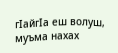гIайгIа еш волуш‚ муъма нахах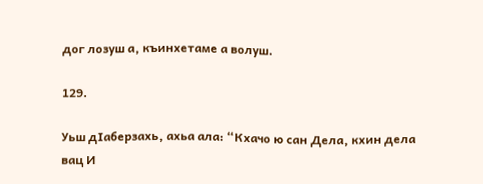дог лозуш а‚ къинхетаме а волуш.

129.

Уьш дIаберзахь‚ ахьа ала: “Кхачо ю сан Дела‚ кхин дела вац И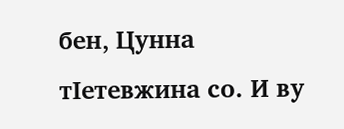бен‚ Цунна
тIетевжина со. И ву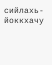сийлахь-йоккхачу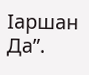Iаршан Да”.